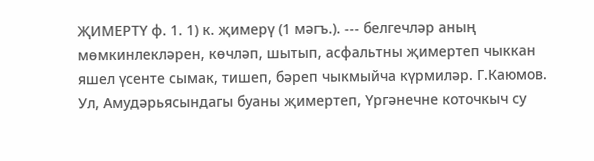ҖИМЕРТҮ ф. 1. 1) к. җимерү (1 мәгъ.). --- белгечләр аның мөмкинлекләрен, көчләп, шытып, асфальтны җимертеп чыккан яшел үсенте сымак, тишеп, бәреп чыкмыйча күрмиләр. Г.Каюмов. Ул, Амудәрьясындагы буаны җимертеп, Үргәнечне коточкыч су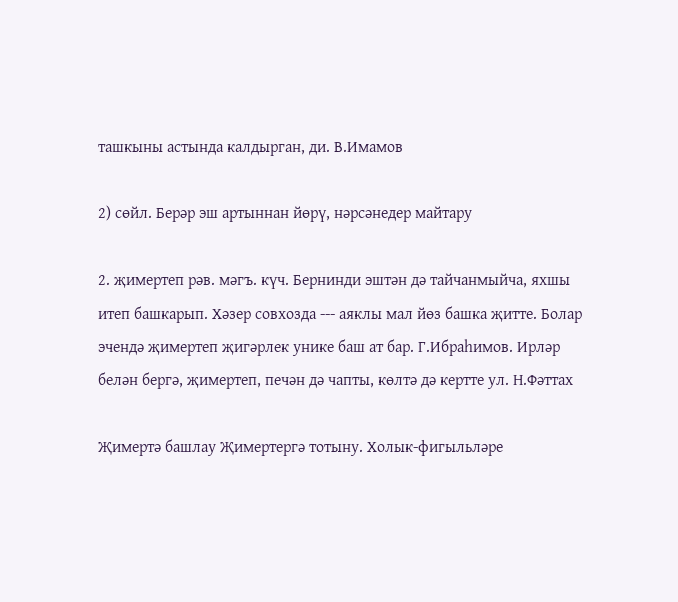ташкыны астында калдырган, ди. В.Имамов

2) сөйл. Берәр эш артыннан йөрү, нәрсәнедер майтару

2. җимертеп рәв. мәгъ. күч. Бернинди эштән дә тайчанмыйча, яхшы итеп башкарып. Хәзер совхозда --- аяклы мал йөз башка җитте. Болар эчендә җимертеп җигәрлек унике баш ат бар. Г.Ибраһимов. Ирләр белән бергә, җимертеп, печән дә чапты, көлтә дә кертте ул. Н.Фәттах

Җимертә башлау Җимертергә тотыну. Холык-фигыльләре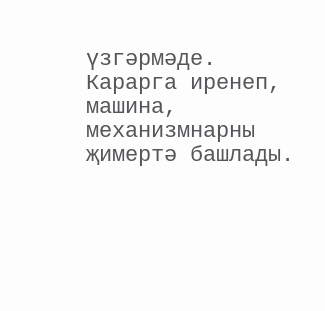үзгәрмәде. Карарга иренеп, машина, механизмнарны җимертә башлады.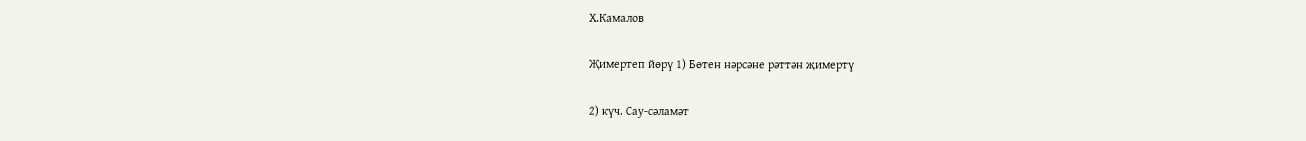Х.Камалов

Җимертеп йөрү 1) Бөтен нәрсәне рәттән җимертү

2) күч. Сау-сәламәт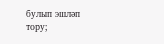булып эшләп тору;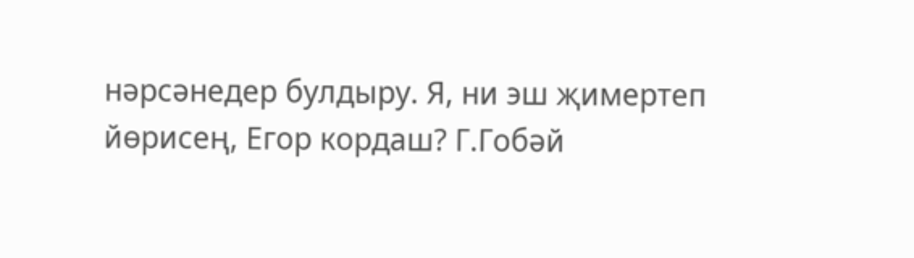нәрсәнедер булдыру. Я, ни эш җимертеп йөрисең, Егор кордаш? Г.Гобәй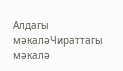Алдагы мәкаләЧираттагы мәкалә